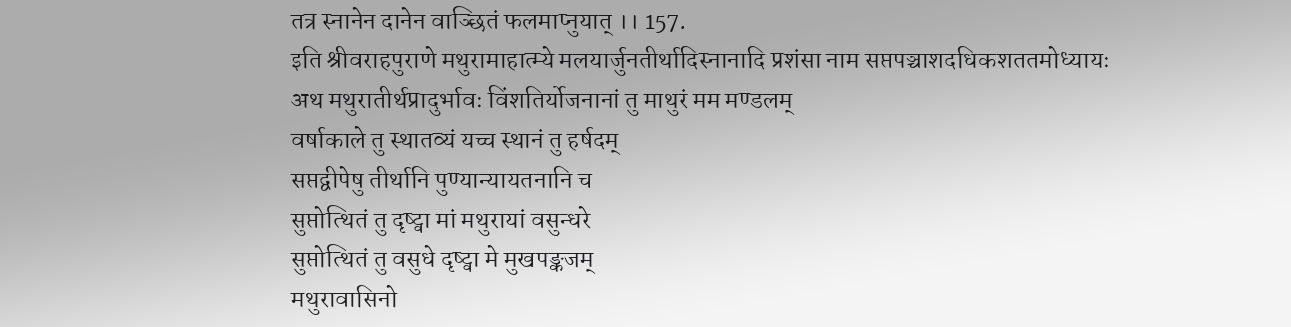तत्र स्नानेन दानेन वाञ्छितं फलमाप्नुयात् ।। 157.
इति श्रीवराहपुराणे मथुरामाहात्म्ये मलयार्जुनतीर्थादिस्नानादि प्रशंसा नाम सप्तपञ्चाशदधिकशततमोध्यायः
अथ मथुरातीर्थप्रादुर्भावः विंशतिर्योजनानां तु माथुरं मम मण्डलम्
वर्षाकाले तु स्थातव्यं यच्च स्थानं तु हर्षदम्
सप्तद्वीपेषु तीर्थानि पुण्यान्यायतनानि च
सुप्तोत्थितं तु दृष्ट्वा मां मथुरायां वसुन्धरे
सुप्तोत्थितं तु वसुधे दृष्ट्वा मे मुखपङ्कजम्
मथुरावासिनो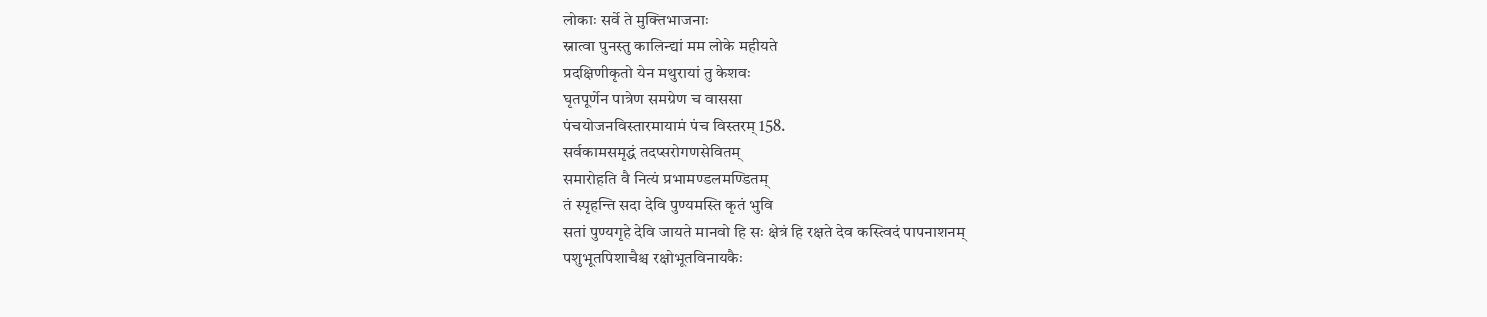लोकाः सर्वे ते मुक्तिभाजनाः
स्नात्वा पुनस्तु कालिन्द्यां मम लोके महीयते
प्रदक्षिणीकृतो येन मथुरायां तु केशवः
घृतपूर्णेन पात्रेण समग्रेण च वाससा
पंचयोजनविस्तारमायामं पंच विस्तरम् 158.
सर्वकामसमृद्धं तदप्सरोगणसेवितम्
समारोहति वै नित्यं प्रभामण्डलमण्डितम्
तं स्पृहन्ति सदा देवि पुण्यमस्ति कृतं भुवि
सतां पुण्यगृहे देवि जायते मानवो हि सः क्षेत्रं हि रक्षते देव कस्त्विदं पापनाशनम्
पशुभूतपिशाचैश्च रक्षोभूतविनायकैः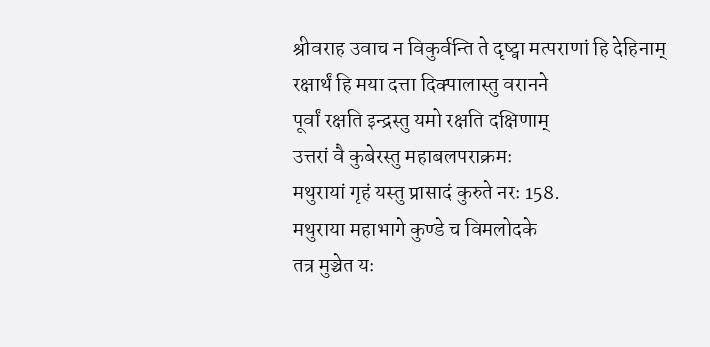श्रीवराह उवाच न विकुर्वन्ति ते दृष्ट्वा मत्पराणां हि देहिनाम्
रक्षार्थं हि मया दत्ता दिक्पालास्तु वरानने
पूर्वां रक्षति इन्द्रस्तु यमो रक्षति दक्षिणाम्
उत्तरां वै कुबेरस्तु महाबलपराक्रमः
मथुरायां गृहं यस्तु प्रासादं कुरुते नरः 158.
मथुराया महाभागे कुण्डे च विमलोदके
तत्र मुञ्चेत यः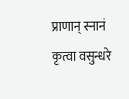प्राणान् स्नानं कृत्वा वसुन्धरे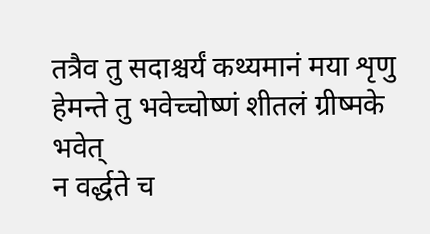तत्रैव तु सदाश्चर्यं कथ्यमानं मया शृणु
हेमन्ते तु भवेच्चोष्णं शीतलं ग्रीष्मके भवेत्
न वर्द्धते च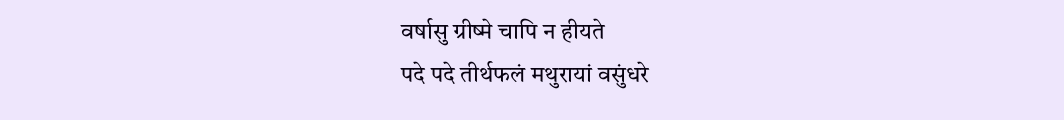वर्षासु ग्रीष्मे चापि न हीयते
पदे पदे तीर्थफलं मथुरायां वसुंधरे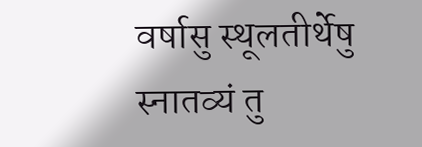वर्षासु स्थूलतीर्थेषु स्नातव्यं तु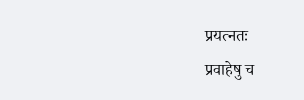प्रयत्नतः
प्रवाहेषु च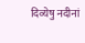दिव्येषु नदीनां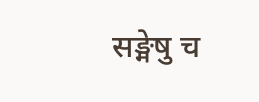सङ्मेषु च